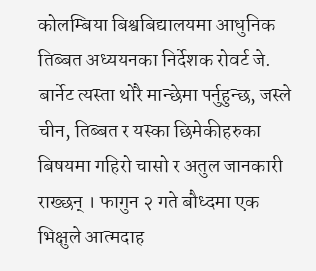कोलम्बिया बिश्वबिद्यालयमा आधुनिक तिब्बत अध्ययनका निर्देशक रोवर्ट जे. बार्नेट त्यस्ता थोरै मान्छेमा पर्नुहुन्छ, जस्ले चीन, तिब्बत र यस्का छिमेकीहरुका बिषयमा गहिरो चासो र अतुल जानकारी राख्छन् । फागुन २ गते बौध्दमा एक भिक्षुले आत्मदाह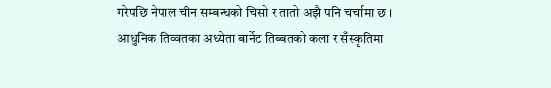गरेपछि नेपाल चीन सम्बन्धको चिसो र तातो अझै पनि चर्चामा छ । आधुनिक तिव्वतका अध्येता बार्नेट तिब्बतको कला र सँस्कृतिमा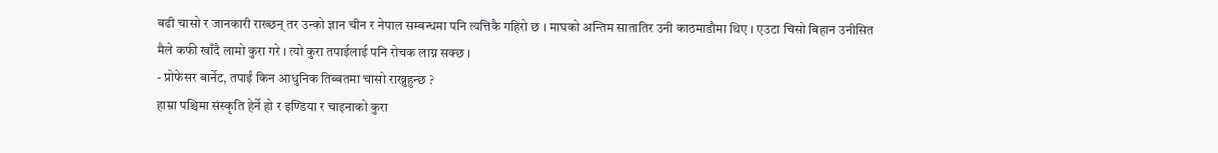बढी चासो र जानकारी राख्छन् तर उन्को ज्ञान चीन र नेपाल सम्बन्धमा पनि त्यत्तिकै गहिरो छ । माघको अन्तिम सातातिर उनी काठमाडौमा थिए । एउटा चिसो बिहान उनीसित मैले कफी खाँदै लामो कुरा गरे । त्यो कुरा तपाईलाई पनि रोचक लाग्न सक्छ ।
- प्रोफेसर बार्नेट, तपाईं किन आधुनिक तिब्बतमा चासो राख्नुहुन्छ ?
हाम्रा पश्चिमा संस्कृति हेर्ने हो र इण्डिया र चाइनाको कुरा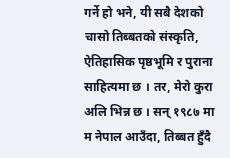गर्ने हो भने, यी सबै देशको चासो तिब्बतको संस्कृति, ऐतिहासिक पृष्ठभूमि र पुराना साहित्यमा छ । तर, मेरो कुरा अलि भिन्न छ । सन् १९८७ मा म नेपाल आउँदा, तिब्बत हुँदै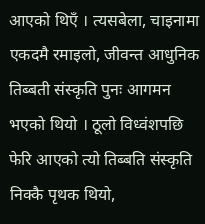आएको थिएँ । त्यसबेला, चाइनामा एकदमै रमाइलो, जीवन्त आधुनिक तिब्बती संस्कृति पुनः आगमन भएको थियो । ठूलो विध्वंशपछि फेरि आएको त्यो तिब्बति संस्कृति निक्कै पृथक थियो,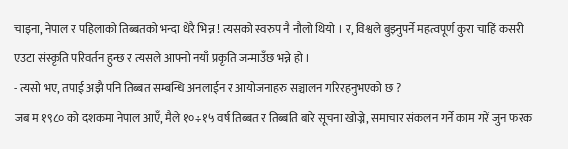चाइना, नेपाल र पहिलाको तिब्बतको भन्दा धेरै भिन्न ! त्यसको स्वरुप नै नौलो थियो । र, विश्वले बुझ्नुपर्ने महत्वपूर्ण कुरा चाहिं कसरी एउटा संस्कृति परिवर्तन हुन्छ र त्यसले आफ्नो नयाँ प्रकृति जन्माउँछ भन्ने हो ।
- त्यसो भए, तपाई अझै पनि तिब्बत सम्बन्धि अनलाईन र आयोजनाहरु सञ्चालन गरिरहनुभएको छ ?
जब म १९८० को दशकमा नेपाल आएँ, मैले १०÷१५ वर्ष तिब्बत र तिब्बति बारे सूचना खोज्ने, समाचार संकलन गर्ने काम गरें जुन फरक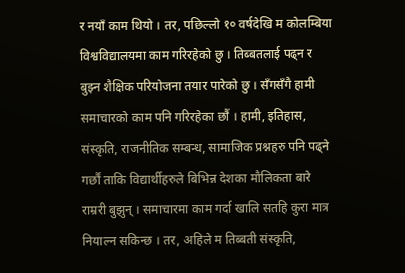र नयाँ काम थियो । तर, पछिल्लो १० वर्षदेखि म कोलम्बिया विश्वविद्यालयमा काम गरिरहेको छु । तिब्बतलाई पढ्न र बुझ्न शैक्षिक परियोजना तयार पारेको छु । सँगसँगै हामी समाचारको काम पनि गरिरहेका छौं । हामी, इतिहास, संस्कृति, राजनीतिक सम्बन्ध, सामाजिक प्रश्नहरु पनि पढ्ने गर्छौं ताकि विद्यार्थीहरुले बिभिन्न देशका मौलिकता बारे राम्ररी बुझुन् । समाचारमा काम गर्दा खालि सतहि कुरा मात्र नियाल्न सकिन्छ । तर, अहिले म तिब्बती संस्कृति,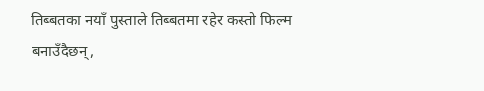तिब्बतका नयाँ पुस्ताले तिब्बतमा रहेर कस्तो फिल्म बनाउँदैछन्,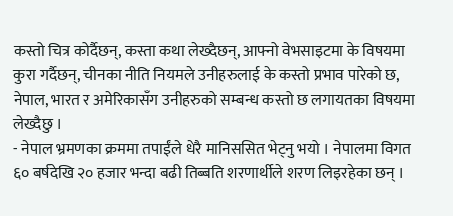कस्तो चित्र कोर्दैछन्, कस्ता कथा लेख्दैछन्, आफ्नो वेभसाइटमा के विषयमा कुरा गर्दैछन्, चीनका नीति नियमले उनीहरुलाई के कस्तो प्रभाव पारेको छ, नेपाल, भारत र अमेरिकासँग उनीहरुको सम्बन्ध कस्तो छ लगायतका विषयमा लेख्दैछु ।
- नेपाल भ्रमणका क्रममा तपाईंले धेरै मानिससित भेट्नु भयो । नेपालमा विगत ६० बर्षदेखि २० हजार भन्दा बढी तिब्बति शरणार्थीले शरण लिइरहेका छन् ।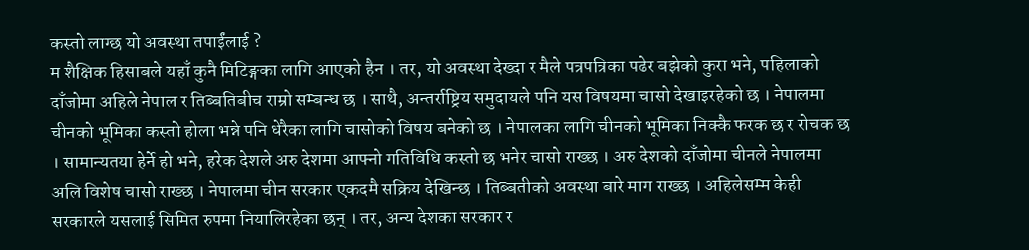कस्तो लाग्छ यो अवस्था तपाईंलाई ?
म शैक्षिक हिसाबले यहाँ कुनै मिटिङ्गका लागि आएको हैन । तर, यो अवस्था देख्दा र मैले पत्रपत्रिका पढेर बझेको कुरा भने, पहिलाको दाँजोमा अहिले नेपाल र तिब्बतिबीच राम्रो सम्बन्ध छ । साथै, अन्तर्राष्ट्रिय समुदायले पनि यस विषयमा चासो देखाइरहेको छ । नेपालमा चीनको भूमिका कस्तो होला भन्ने पनि धेरैका लागि चासोको विषय बनेको छ । नेपालका लागि चीनको भूमिका निक्कै फरक छ र रोचक छ । सामान्यतया हेर्ने हो भने, हरेक देशले अरु देशमा आफ्नो गतिविधि कस्तो छ भनेर चासो राख्छ । अरु देशको दाँजोमा चीनले नेपालमा अलि विशेष चासो राख्छ । नेपालमा चीन सरकार एकदमै सक्रिय देखिन्छ । तिब्बतीको अवस्था बारे माग राख्छ । अहिलेसम्म केही सरकारले यसलाई सिमित रुपमा नियालिरहेका छन् । तर, अन्य देशका सरकार र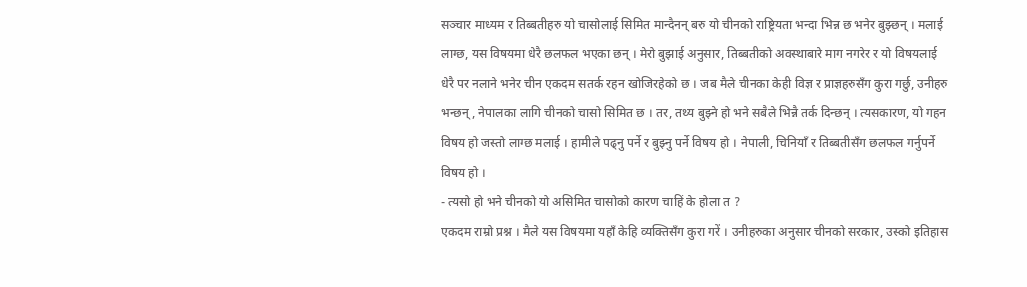सञ्चार माध्यम र तिब्बतीहरु यो चासोलाई सिमित मान्दैनन् बरु यो चीनको राष्ट्रियता भन्दा भिन्न छ भनेर बुझ्छन् । मलाई लाग्छ, यस विषयमा धेरै छलफल भएका छन् । मेरो बुझाई अनुसार, तिब्बतीको अवस्थाबारे माग नगरेर र यो विषयलाई धेरै पर नलाने भनेर चीन एकदम सतर्क रहन खोजिरहेको छ । जब मैले चीनका केही विज्ञ र प्राज्ञहरुसँग कुरा गर्छु, उनीहरु भन्छन्, नेपालका लागि चीनको चासो सिमित छ । तर, तथ्य बुझ्ने हो भने सबैले भिन्नै तर्क दिन्छन् । त्यसकारण, यो गहन विषय हो जस्तो लाग्छ मलाई । हामीले पढ्नु पर्ने र बुझ्नु पर्ने विषय हो । नेपाली, चिनियाँ र तिब्बतीसँग छलफल गर्नुपर्ने विषय हो ।
- त्यसो हो भने चीनको यो असिमित चासोको कारण चाहिं के होला त ?
एकदम राम्रो प्रश्न । मैले यस विषयमा यहाँ केहि व्यक्तिसँग कुरा गरें । उनीहरुका अनुसार चीनको सरकार, उस्को इतिहास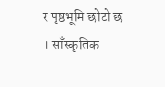र पृष्ठभूमि छोटो छ । साँस्कृतिक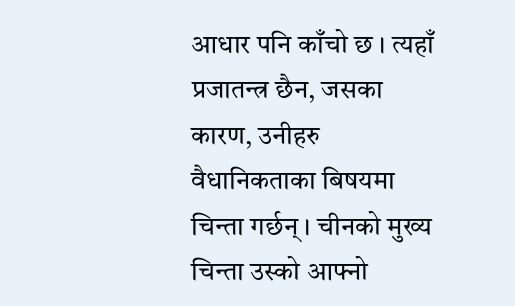आधार पनि काँचो छ । त्यहाँ प्रजातन्त्र छैन, जसका कारण, उनीहरु वैधानिकताका बिषयमा चिन्ता गर्छन् । चीनको मुख्य चिन्ता उस्को आफ्नो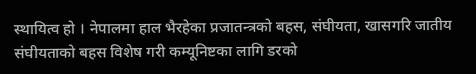स्थायित्व हो । नेपालमा हाल भैरहेका प्रजातन्त्रको बहस, संघीयता, खासगरि जातीय संघीयताको बहस विशेष गरी कम्यूनिष्टका लागि डरको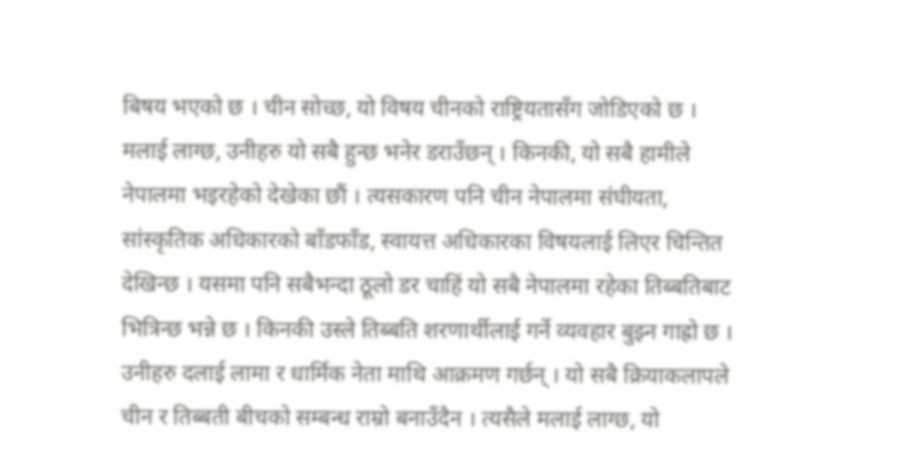बिषय भएको छ । चीन सोच्छ, यो विषय चीनको राष्ट्रियतासँग जोडिएको छ । मलाई लाग्छ, उनीहरु यो सबै हुन्छ भनेर डराउँछन् । किनकी, यो सबै हामीले नेपालमा भइरहेको देखेका छौं । त्यसकारण पनि चीन नेपालमा संघीयता, सांस्कृतिक अधिकारको बाँडफाँड, स्वायत्त अधिकारका विषयलाई लिएर चिन्तित देखिन्छ । यसमा पनि सबैभन्दा ठूलो डर चाहिं यो सबै नेपालमा रहेका तिब्बतिबाट भित्रिन्छ भन्ने छ । किनकी उस्ले तिब्बति शरणार्थीलाई गर्ने व्यवहार बुझ्न गाह्रो छ । उनीहरु दलाई लामा र धार्मिक नेता माथि आक्रमण गर्छन् । यो सबै क्रियाकलापले चीन र तिब्बती बीचको सम्बन्ध राम्रो बनाउँदैन । त्यसैले मलाई लाग्छ, यो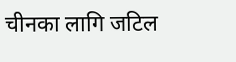चीनका लागि जटिल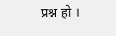प्रश्न हो ।